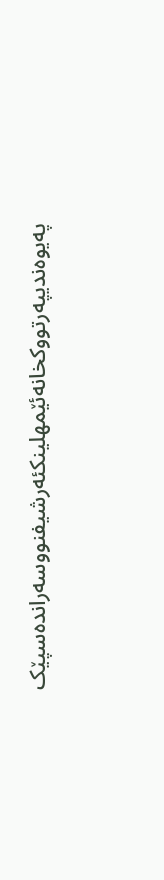په‌یوه‌ندیپه‌رتووکخانه‌ئێمهلینکئه‌رشیفنووسه‌رانده‌سپێک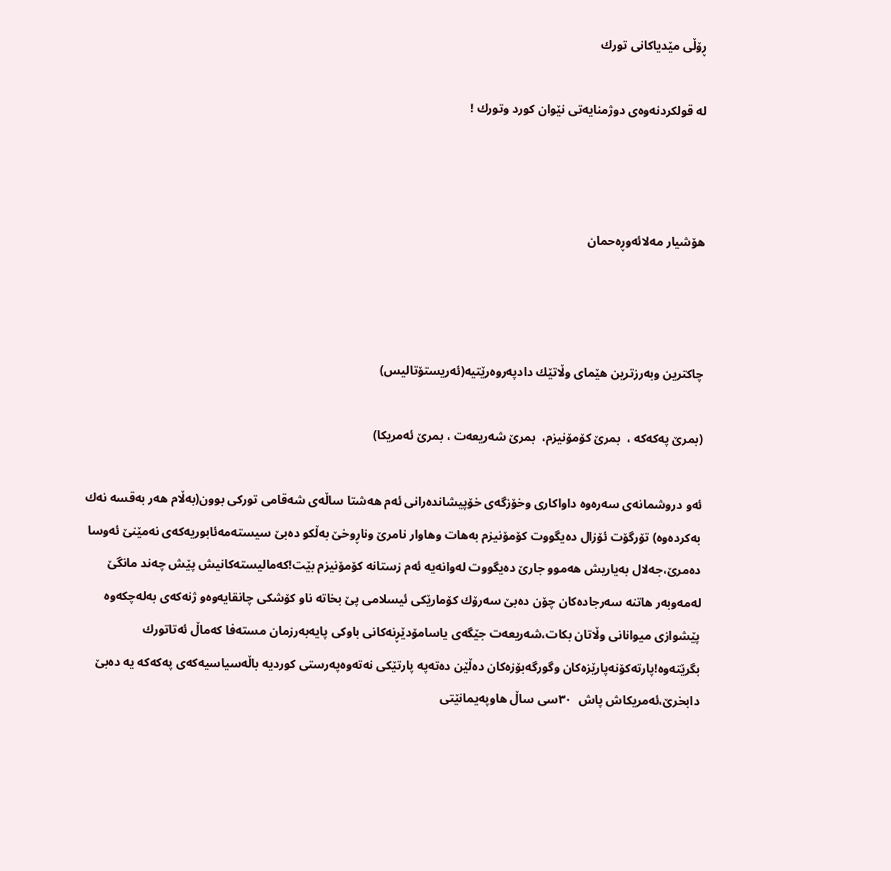ڕۆڵی مێدیاكانی تورك

له‌ قولكردنه‌وه‌ی دوژمنایه‌تی نێوان كورد وتورك !



هۆشیار مه‌لائه‌وڕه‌حمان



چاكترین وبه‌رزترین هێمای وڵاتێك دادپه‌روه‌رێتیه‌(ئه‌ریستۆتالیس)

(بمرێ په‌كه‌كه‌ ،  بمرێ كۆمۆنیزم،  بمرێ شه‌ریعه‌ت ، بمرێ ئه‌مریكا)

ئه‌و دروشمانه‌ی سه‌ره‌وه‌ داواكاری وخۆزگه‌ی خۆپیشانده‌رانی ئه‌م هه‌شتا ساڵه‌ی شه‌قامی توركی بوون(به‌ڵام هه‌ر به‌قسه‌ نه‌ك به‌كرده‌وه‌) تۆرگۆت ئۆزال ده‌یگووت كۆمۆنیزم به‌هات وهاوار نامرێ وناڕوخێ به‌ڵكو ده‌بێ سیسته‌مه‌ئابوریه‌كه‌ی نه‌مێنێ ئه‌وسا ده‌مرێ،جه‌لال به‌یاریش هه‌موو جارێ ده‌یگووت له‌وانه‌یه‌ ئه‌م زستانه‌ كۆمۆنیزم بێت!كه‌مالیسته‌كانیش پێش چه‌ند مانگێ له‌مه‌وبه‌ر هاتنه‌ سه‌رجاده‌كان چۆن ده‌بێ سه‌رۆك كۆمارێكی ئیسلامی پێ بخاته‌ ناو كۆشكی چانقایه‌وه‌و ژنه‌كه‌ی به‌له‌چكه‌وه‌ پێشوازی میوانانی وڵاتان بكات،شه‌ریعه‌ت جێگه‌ی یاسامۆدێڕنه‌كانی باوكی پایه‌به‌رزمان مسته‌فا كه‌ماڵ ئه‌تاتورك بگرێته‌وه‌!پارته‌كۆنه‌پارێزه‌كان وگورگه‌بۆزه‌كان ده‌ڵێن ده‌ته‌په‌ پارتێكی نه‌ته‌وه‌په‌رستی كوردیه‌ باڵه‌سیاسیه‌كه‌ی په‌كه‌كه‌ یه‌ ده‌بێ دابخرێ،ئه‌مریكاش پاش  ٣٠سی ساڵ هاوپه‌یمانێتی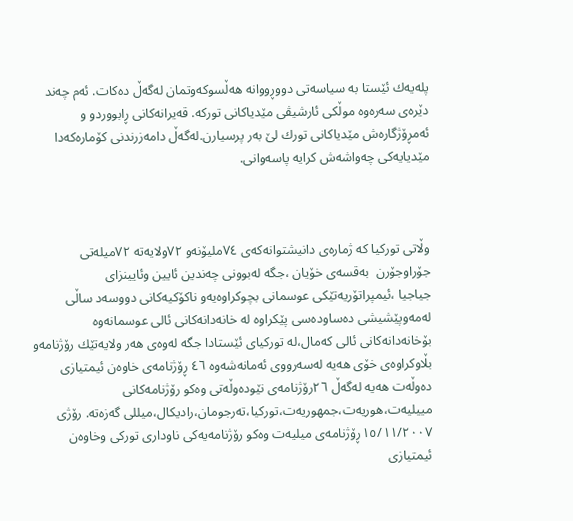پله‌یه‌ك ئێستا به‌ سیاسه‌تی دووڕووانه‌ هه‌ڵسوكه‌وتمان له‌گه‌ڵ ده‌كات. ئه‌م چه‌ند دێره‌ی سه‌ره‌وه‌ موڵكی ئارشیڤی مێدیاكانی توركه‌. قه‌یرانه‌كانی ڕابووردو و  ئه‌مڕۆژگاره‌ش مێدیاكانی تورك لێ به‌ر پرسیارن.له‌گه‌ڵ دامه‌زرندنی كۆماره‌كه‌دا مێدیایه‌كی چه‌واشه‌ش كرایه‌ پاسه‌وانی.



وڵاتی توركیا كه‌ ژماره‌ی دانیشتوانه‌كه‌ی ٧٤ملیۆنه‌و ٧٢ولایه‌ته ٧٢میله‌تی جۆراوجۆرن  به‌قسه‌ی خۆیان ،‌جگه‌ له‌بوونی چه‌ندین ئایین وئایینزای جیاجیا ‌،ئیمپراتۆریه‌تێكی عوسمانی بچوكراوه‌یه‌و ناكۆكیه‌كانی دووسه‌د ساڵی له‌مه‌وپێشیشی ده‌ساوده‌سی پێكراوه‌ له‌ خانه‌دانه‌كانی ئالی عوسمانه‌وه‌ بۆخانه‌دانه‌كانی ئالی كه‌مال،له‌ توركیای ئێستادا جگه‌ له‌وه‌ی هه‌ر ولایه‌تێك رۆژنامه‌و بڵاوكراوه‌ی خۆی هه‌یه‌ له‌سه‌رووی ئه‌مانه‌شه‌وه‌ ٤٦ ڕۆژنامه‌ی خاوه‌ن ئیمتیازی ده‌وڵه‌ت هه‌یه‌ له‌گه‌ڵ ٢٦رۆژنامه‌ی نێوده‌وڵه‌تی وه‌كو رۆژنامه‌كانی مییلیه‌ت،هوریه‌ت،جمهوریه‌ت،توركیا،ته‌رجومان،رادیكال،میللی گه‌زه‌ته‌. رۆژی ١٥/١١/٢٠٠٧ڕۆژنامه‌ی میلیه‌ت وه‌كو رۆژنامه‌یه‌كی ناوداری توركی وخاوه‌ن ئیمتیازی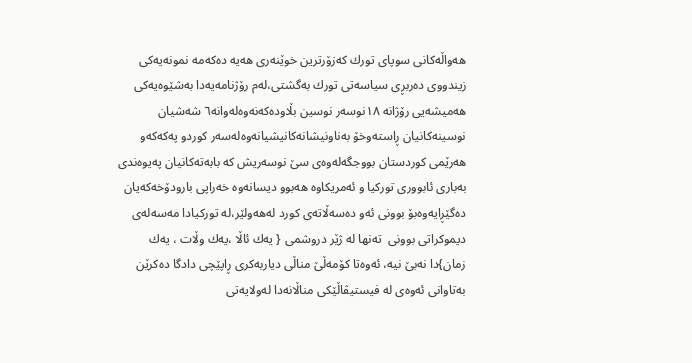هه‌واڵه‌كانی سوپای تورك كه‌زۆرترین خوێنه‌ری هه‌یه ‌ده‌كه‌مه‌ نمونه‌یه‌كی زیندووی ده‌ربڕی سیاسه‌تی تورك به‌گشتی،له‌م رۆژنامه‌یه‌دا به‌شێوه‌یه‌كی هه‌میشه‌یی رۆژانه‌ ١٨نوسه‌ر نوسین بڵاوده‌كه‌نه‌وه‌له‌وانه‌٦ شه‌شیان نوسینه‌كانیان ڕاسته‌وخۆ به‌ناونیشانه‌كانیشیانه‌وه‌له‌سه‌ر كوردو په‌كه‌كه‌و هه‌رێمی كوردستان بووجگه‌له‌وه‌ی سێ نوسه‌ریش كه‌ بابه‌ته‌كانیان په‌یوه‌ندی به‌باری ئابووری توركیا و ئه‌مریكاوه‌ هه‌بوو دیسانه‌وه‌ خه‌راپی بارودۆخه‌كه‌یان ده‌گێڕایه‌وه‌بۆ بوونی ئه‌و ده‌سه‌ڵاته‌ی كورد له‌هه‌ولێر،له‌ توركیادا مه‌سه‌له‌ی دیموكراتی بوونی ‌ ته‌نها له‌ ژێر دروشمی { یه‌ك ئاڵا ،یه‌ك وڵات ، یه‌ك زمان}دا نه‌بێ نیه‌، ئه‌وه‌تا كۆمه‌ڵێ مناڵی دیاربه‌كری ڕاپێچی دادگا ده‌كرێن به‌تاوانی ئه‌وه‌ی له فیستیڤاڵێكی مناڵانه‌دا له‌ولایه‌تی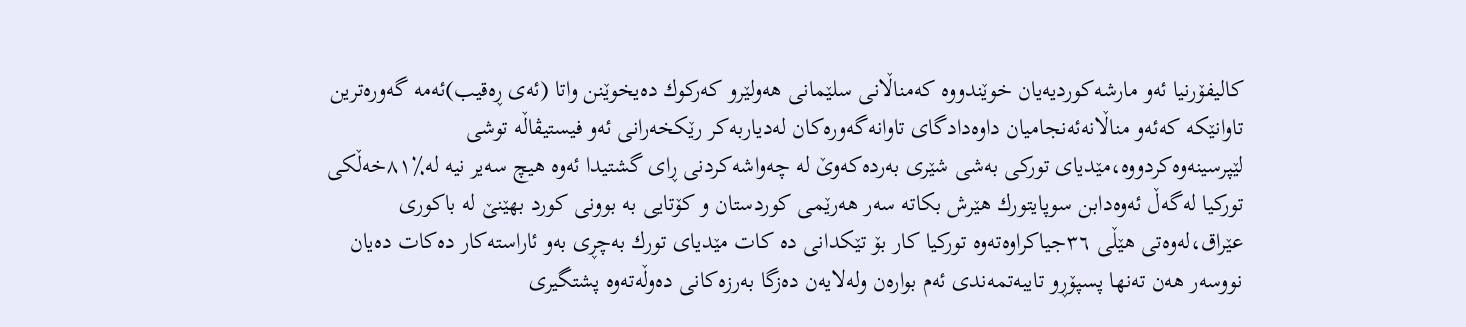كالیفۆرنیا ئه‌و مارشه‌كوردیه‌یان خوێندووه‌ كه‌مناڵانی سلێمانی هه‌ولێرو كه‌ركوك ده‌یخوێنن واتا (ئه‌ی ڕه‌قیب)ئه‌مه‌ گه‌وره‌ترین تاوانێكه‌ كه‌ئه‌و مناڵانه‌ئه‌نجامیان داوه‌دادگای تاوانه‌گه‌وره‌كان له‌دیاربه‌كر رێكخه‌رانی ئه‌و فیستیڤاڵه‌ توشی لێپرسینه‌وه‌كردووه‌،مێدیای توركی به‌شی شێری به‌رده‌كه‌وێ له‌ چه‌واشه‌كردنی ڕای گشتیدا ئه‌وه‌ هیچ سه‌یر نیه‌ له‌٪٨١خه‌ڵكی توركیا له‌گه‌ڵ ئه‌وه‌دابن سوپایتورك هێرش بكاته‌ سه‌ر هه‌رێمی كوردستان و كۆتایی به‌ بوونی كورد بهێنێ له‌ باكوری عێراق،له‌وه‌تی هێڵی ٣٦جیاكراوه‌ته‌وه‌ توركیا كار بۆ تێكدانی ده كات‌ مێدیای تورك به‌چڕی به‌و ئاراسته‌كار ده‌كات ده‌یان نووسه‌ر هه‌ن ته‌نها پسپۆڕو تایبه‌تمه‌ندی ئه‌م بواره‌ن وله‌لایه‌ن ده‌زگا به‌رزه‌كانی ده‌وڵه‌ته‌وه‌ پشتگیری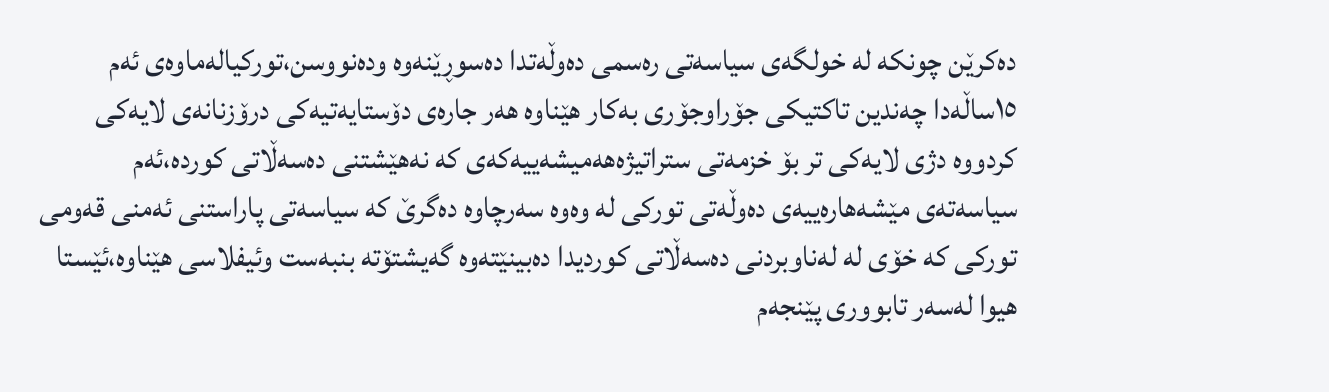ده‌كرێن چونكه‌ له‌ خولگه‌ی سیاسه‌تی ره‌سمی ده‌وڵه‌تدا ده‌سوڕێنه‌وه‌ وده‌نووسن،توركیاله‌ماوه‌ی ئه‌م ١٥ساڵه‌دا چه‌ندین تاكتیكی جۆراوجۆری به‌كار هێناوه ‌هه‌ر جاره‌ی دۆستایه‌تیه‌كی درۆزنانه‌ی لایه‌كی كردووه‌ دژی لایه‌كی تر بۆ خزمه‌تی ستراتیژه‌هه‌میشه‌ییه‌كه‌ی كه‌ نه‌هێشتنی ده‌سه‌ڵاتی كورده،ئه‌م سیاسه‌ته‌ی مێشه‌هاره‌ییه‌ی ده‌وڵه‌تی توركی له‌ وه‌وه‌ سه‌رچاوه‌ ده‌گرێ كه‌ سیاسه‌تی پاراستنی ئه‌منی قه‌ومی توركی كه‌ خۆی له‌ له‌ناوبردنی ده‌سه‌ڵاتی كوردیدا ده‌بینێته‌وه‌ گه‌یشتۆته‌ بنبه‌ست وئیفلاسی هێناوه‌،ئێستا هیوا له‌سه‌ر تابووری پێنجه‌م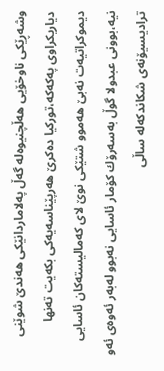وشه‌ڕێكی ناوخۆیی‌ هه‌ڵچنیوه‌له‌ گه‌ڵ په‌لاماردانێكی هه‌ندێ شوێنی دیاریكراوی په‌كه‌كه‌،توركیا ده‌كرێ هه‌رپێناسه‌یه‌كی بكه‌یت ته‌نها دیموكراتیه‌ت نه‌بێ هه‌موو شتێكی نوێ لای كه‌مالیسته‌كان ئاسایی نیه‌،بوونی عبدولا گوڵ به‌سه‌رۆك كۆمار ئاسایی نه‌بوو له‌به‌ر ئه‌وه‌ی ئه‌و ترادیسیۆنه‌ی شكاندكه‌له‌ ساڵی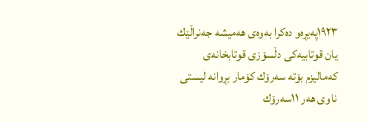١٩٢٣په‌یڕه‌و ده‌كرا به‌وه‌ی هه‌میشه‌ جه‌نراڵێك یان قوتابیه‌كی دڵسۆزی قوتابخانه‌ی كه‌مالیزم بۆته‌ سه‌رۆك كۆمار بڕوانه‌ لیستی ناوی هه‌ر ١١سه‌رۆك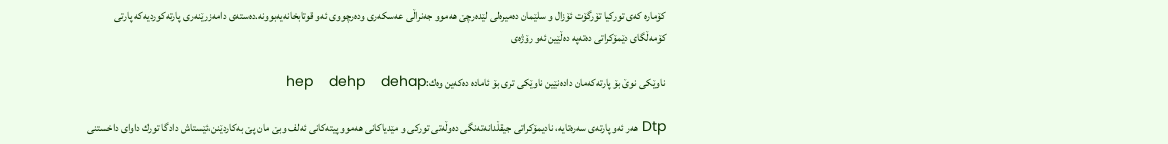كۆماره كه‌ی توركیا ‌تۆرگۆت ئۆزال و سلێمان ده‌میره‌لی لێده‌رچێ هه‌موو جه‌نراڵی عه‌سكه‌ری وده‌رچووی ئه‌و قوتابخانه‌یه‌بوونه‌.ده‌سته‌ی دامه‌زرێنه‌ری پارته‌كوردیه‌كه‌ پارتی كۆمه‌ڵگای دێمۆكراتی ده‌ته‌په‌ ده‌ڵێین ئه‌و رۆژه‌ی

ناوێكی نوێ بۆ پارته‌كه‌مان دا‌ده‌نێین ناوێكی تری بۆ ئاماده‌ ده‌كه‌ین وه‌ك:hep    dehp    dehap

Dtp هه‌ر ئه‌و پارته‌ی سه‌ره‌تایه‌، نادیمۆكراتی جیقڵدانه‌ته‌نگی ده‌وڵه‌تی توركی و مێدیاكانی هه‌موو پیته‌كانی ئه‌لف وبێ مان پێ به‌كاردێنن،ئێستاش دادگا تورك داوای داخستنی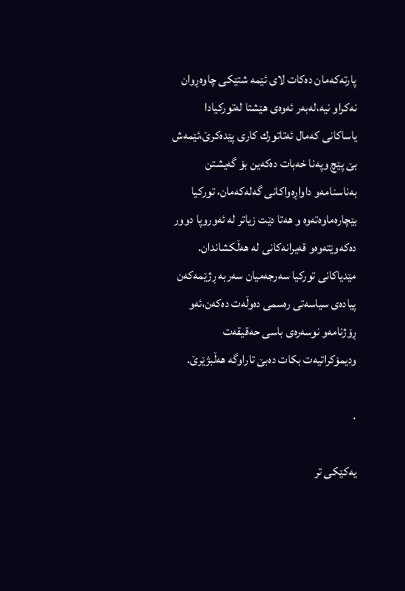پارته‌كه‌مان ده‌كات لای ئێمه‌ شتێكی چاوه‌ڕوان نه‌كراو نیه‌،له‌به‌ر ئه‌وه‌ی هێشتا له‌توركیادا یاساكانی كه‌مال ئه‌تاتورك كاری پێده‌كرێ،ئێمه‌ش بێ پێچ وپه‌نا خه‌بات ده‌كه‌ین بۆ گه‌یشتن به‌ناسنامه‌و داواڕه‌واكانی گه‌له‌كه‌مان، توركیا بێچاره‌ماوه‌ته‌وه و هه‌تا دێت زیاتر له‌ ئه‌وروپا دوور ده‌كه‌وێته‌وه‌‌و قه‌یرانه‌كانی له‌ هه‌ڵكشاندان. مێدیاكانی توركیا سه‌رجه‌میان سه‌ربه‌ ڕژێمه‌كه‌ن پیاده‌ی سیاسه‌تی ره‌سمی ده‌وڵه‌ت ده‌كه‌ن،ئه‌و ڕۆژنامه‌و نوسه‌ره‌ی باسی حه‌قیقه‌ت ودیمۆكراتیه‌ت بكات ده‌بێ تاراوگه‌ هه‌ڵبژێرێ.

.

یه‌كێكی تر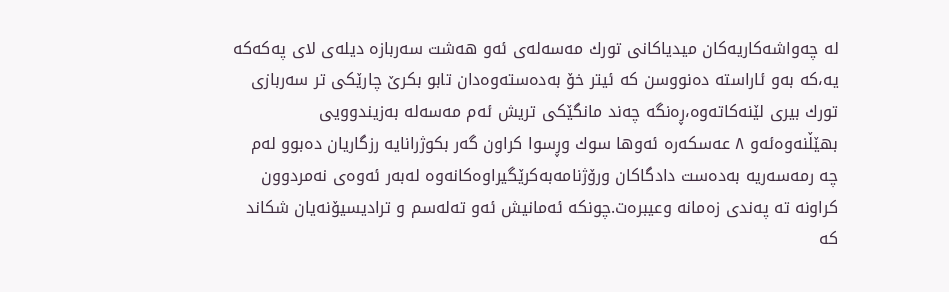له‌ چه‌واشه‌كاریه‌كان میدیاكانی تورك مه‌سه‌له‌ی ئه‌و هه‌شت سه‌ربازه‌ دیله‌ی لای په‌كه‌كه‌ یه‌،كه‌ به‌و ئاراسته‌ ده‌نووسن كه‌ ئیتر خۆ به‌ده‌سته‌وه‌دان تابو بكرێ چارێكی تر سه‌ربازی تورك بیری لێنه‌كاته‌وه‌،ڕه‌نگه‌ چه‌ند مانگێكی تریش ئه‌م مه‌سه‌له‌ به‌زیندوویی بهێڵنه‌وه‌ئه‌و ٨ عه‌سكه‌ره‌ ئه‌وها سوك وڕسوا كراون گه‌ر بكوژرانایه‌ رزگاریان ده‌بوو له‌م چه ر‌مه‌سه‌ریه‌ به‌ده‌ست دادگاكان ورۆژنامه‌به‌كرێگیراوه‌كانه‌وه‌ له‌به‌ر ئه‌وه‌ی نه‌مردوون كراونه ته‌‌ په‌ندی زه‌مانه‌ وعیبره‌ت.چونكه‌ ئه‌مانیش ئه‌و ته‌له‌سم و ترادیسیۆنه‌یان شكاند كه‌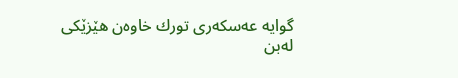گوایه‌ عه‌سكه‌ری تورك خاوه‌ن هێزێكی له‌بن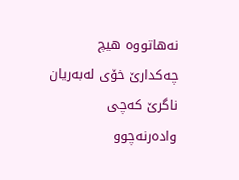نه‌هاتووه‌ هیچ چه‌كدارێ خۆی له‌به‌ریان ناگرێ كه‌چی واده‌رنه‌چوو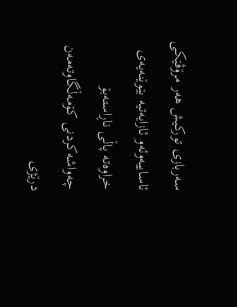سه‌ربازی توركیش هه‌ر مرۆڤێكی ئاساییه‌وئه‌و ئازایه‌تیه‌ بێوێنه‌یه‌ی خراوه‌ته‌ پاڵی ناڕاسته‌بۆ چه‌واشه‌كردنی كۆمه‌ڵگاوته‌مه‌ن درێژی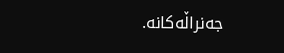جه‌نراڵه‌كانه‌.